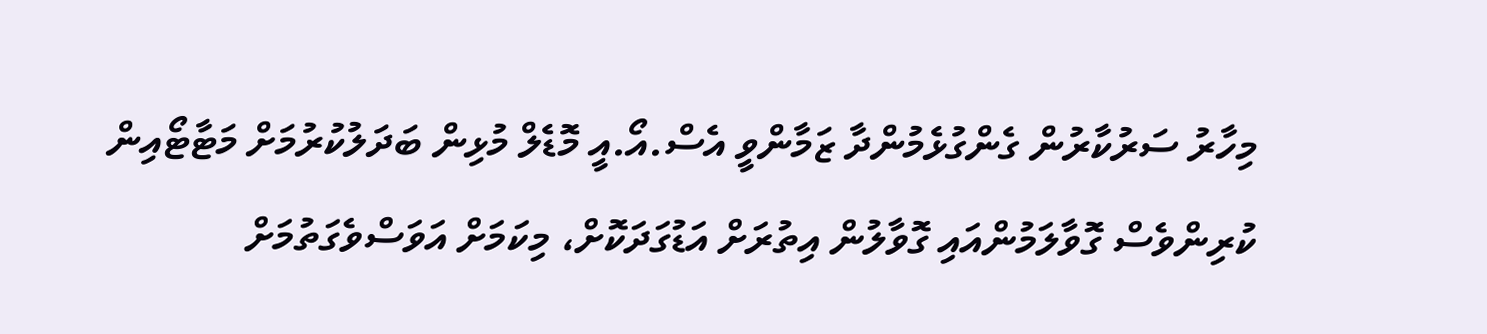މިހާރު ސަރުކާރުން ގެންގުޅެމުންދާ ޒަމާންވީ އެސް.އޯ.އީ މޮޑެލް މުޅިން ބަދަލުކުރުމަށް މަޓާޓޯއިން ކުރިންވެސް ގޮވާލަމުންއައި ގޮވާލުން އިތުރަށް އަޑުގަދަކޮށް، މިކަމަށް އަވަސްވެގަތުމަށް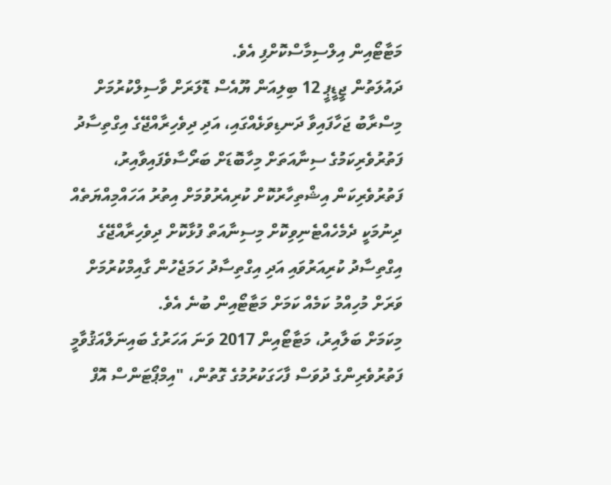މަޓާޓޯއިން އިލްސިމާސްކޮށްފި އެވެ.
ދައުލަތުން ޖީޑީޕީ 12 ބިލިއަން ޔޫއެސް ޑޮލަރަށް ވާސިލްކުރުމަށް މިސްރާބު ޖަހާފައިވާ ދަނޑިވަޅެއްގައި، އަދި ދިވެހިރާއްޖޭގެ އިގްތިސާދު ފަތުރުވެރިކަމުގެ ސިނާއަތަށް މިހާބޮޑަށް ބަރޯސާވެފައިވާއިރު، ފަތުރުވެރިކަން އިޝްތިހާރުކޮށް ކުރިއެރުވުމަށް އިތުރު އަހައްމިއްޔަތެއް ދިނުމަކީ ދެމެހެއްޓެނިވިކޮށް މިސިނާއަތް ފުޅާކޮށް ދިވެހިރާއްޖޭގެ އިގްތިސާދު ކުރިއަރުވައި އަދި އިގްތިސާދު ހަމަޖެހުން ގާއިމްކުރުމަށް ވަރަށް މުހިއްމު ކަމެއް ކަމަށް މަޓާޓޯއިން ބުނެ އެވެ.
މިކަމަށް ބަލާއިރު، މަޓާޓޯއިން 2017 ވަނަ އަހަރުގެ ބައިނަލްއަޤުވާމީ ފަތުރުވެރިންގެ ދުވަސް ފާހަގަކުރުމުގެ ގޮތުން، "އިމްޕޯޓަންސް އޮފް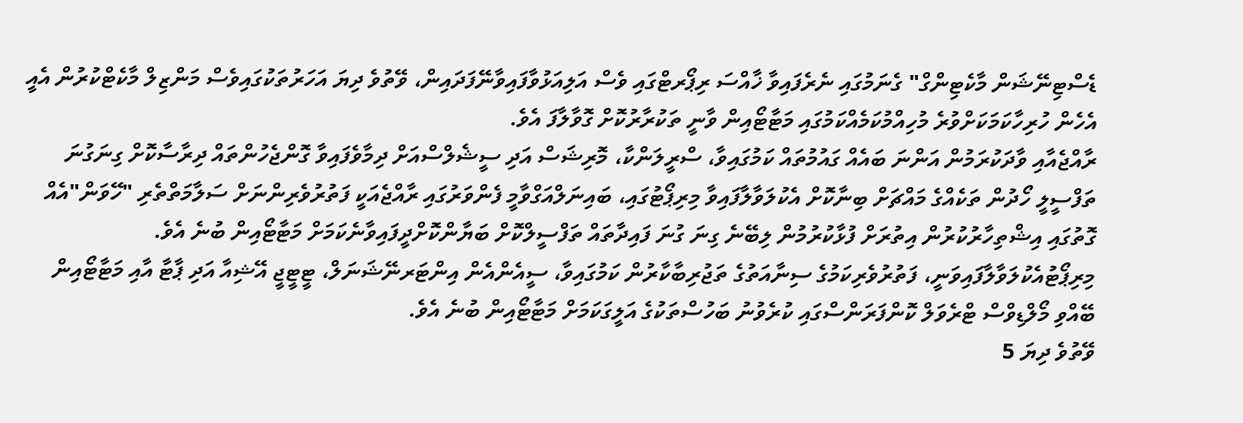ޑެސްޓިނޭޝަން މާކެޓިންގް" ގެނަމުގައި ނެރެފައިވާ ޚާއްސަ ރިޕޯރޓްގައި ވެސް އަލިއަޅުވާފައިވާނޭފަދައިން، ވޭތުވެ ދިޔަ އަހަރުތަކުގައިވެސް މަންޒިލް މާކެޓްކުރުން އެއީ އެހެން ހުރިހާކަމަކަށްވުރެ މުހިއްމުކަމެއްކަމުގައި މަޓާޓޯއިން ވާނީ ތަކުރާރުކޮށް ގޮވާލާފަ އެވެ.
ރާއްޖެއާއި ވާދަކުރަމުން އަންނަ ބައެއް ގައުމުތައް ކަމުގައިވާ، ސްރީލަންކާ، މޮރިޝަސް އަދި ސީޝެލްސްއަށް ދިމާވެފައިވާ ގޮންޖެހުންތައް ދިރާސާކޮށް ގިނަގުނަ ތަފްސީލީ ހޯދުން ތަކެއްގެ މައްޗަށް ބިނާކޮށް އެކުލަވާލާފައިވާ މިރިޕޯޓުގައި، ބައިނަލްއަގްވާމީ ފެންވަރުގައި ރާއްޖެއަކީ ފަތުރުވެރިންނަށް ސަލާމަތްތެރި "ހޭވަން"އެއް ގޮތުގައި އިޝްތިހާރުކުރުން އިތުރަށް ފުޅާކުރުމުން ލިބޭނެ ގިނަ ގުނަ ފައިދާތައް ތަފްސީލްކޮށް ބަޔާންކޮށްދީފައިވާނެކަމަށް މަޓާޓޯއިން ބުނެ އެވެ.
މިރިޕޯޓުއެކުލަވާލާފައިވަނީ، ފަތުރުވެރިކަމުގެ ސިނާއަތުގެ ތަޖުރިބާކާރުން ކަމުގައިވާ، ސީއެންއެން އިންޓަރނޭޝަނަލް، ޓީޓީޖީ އޭޝިއާ އަދި ޕާޓާ އާއި މަޓާޓޯއިން ބޭއްވި މޯލްޑިވްސް ޓްރެވަލް ކޮންފަރަންސްގައި ކުރެވުނު ބަހުސްތަކުގެ އަލީގަކަމަށް މަޓާޓޯއިން ބުނެ އެވެ.
ވޭތުވެ ދިޔަ 5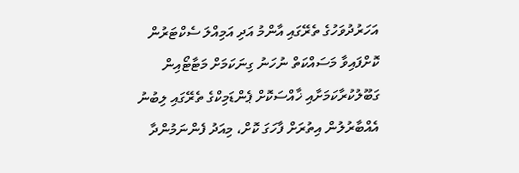އަހަރުދުވަހުގެ ތެރޭގައި އާންމު އަދި އަމިއްލަ ސެކްޓަރުން ކޮށްފައިވާ މަސައްކަތް ނުހަނު ގިނަކަމަށް މަޓާޓޯއިން ގަބޫލުކުރާކަމަށާއި ޚާއްސަކޮށް ޕެންޑަމިކްގެ ތެރޭގައި ލިބުނު އެއްބާރުލުން އިތުރަށް ފާހަގަ ކޮށް، މިއަދު ފެންނަމުންދާ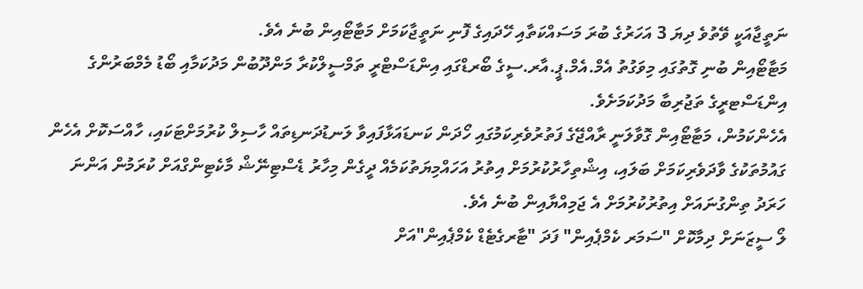ނަތީޖާއަކީ ވޭތުވެ ދިޔަ 3 އަހަރުގެ ބުރަ މަސައްކަތާއި ހޭދައިގެ ފޮނި ނަތީޖާކަމަށް މަޓާޓޯއިން ބުނެ އެވެ.
މަޓާޓޯއިން ބުނި ގޮތުގައި މިވަގުތު އެމް.އެމް.ޕީ.އާރ.ސީގެ ބޯރޑްގައި އިންޑަސްޓްރީ ތަމްސީލްކުރާ މަންދޫބުން މަދުކަމާއި ބޯޑު މެމްބަރުންގެ އިންޑަސްޓރީގެ ތަޖުރިބާ މަދުކަމަށެވެ.
އެހެންކަމުން، މަޓާޓޯއިން ގޮވާލަނީ ރާއްޖޭގެ ފަތުރުވެރިކަމުގައި ހޯދަން ކަނޑައަޅާފައިވާ ލަނޑުދަނޑިތައް ހާސިލް ކުރުމަށްޓަކައި، ހާއްސަކޮށް އެހެން ގައުމުތަކުގެ ވާދަވެރިކަމަށް ބަލައި، އިޝްތިހާރުކުރުމަށް އިތުރު އަހައްމިޔަތުކަމެއް ދީގެން މިހާރު ޑެސްޓިނޭޝް މާކެޓިންގްއަށް ކުރަމުން އަންނަ ހަރަދު ތިންގުނައަށް އިތުރުކުރުމަށް އެ ޖަމިއްޔާއިން ބުނެ އެވެ.
ލޯ ސީޒަނަށް ދިމާކޮށް "ސަމަރ ކެމްޕެއިން" ފަދަ "ޓާރގެޓެޑް ކެމްޕެއިން"އަށް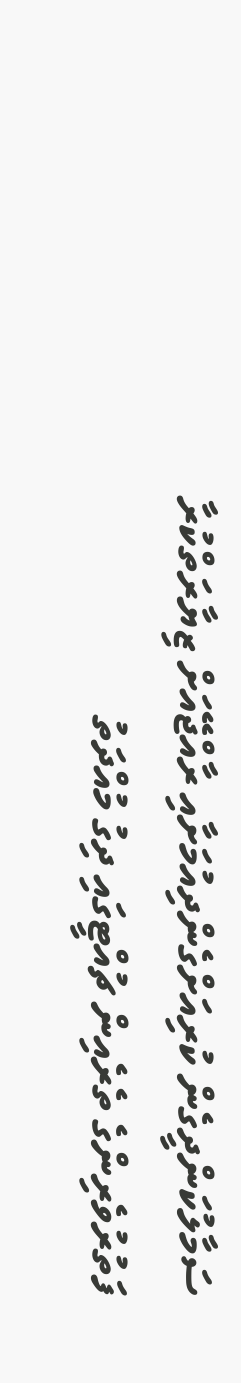ސަމާލުކަންދީގެން ކުރިއަށްގެންދިއުމަށާއި ރާއްޖޭއަށް ޒިޔާރަތްކުރާ ފަތުރުވެރިންގެ ތެރެއިން ޗުއްޓީގައި ދިގު މުއްދަތު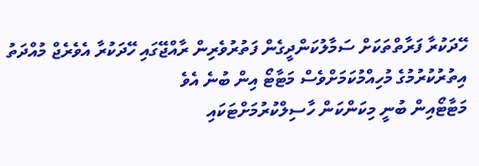ހޭދަކުރާ ފަރާތްތަކަށް ސަމާލުކަންދީގެން ފަތުރުވެރިން ރާއްޖޭގައި ހޭދަކުރާ އެވެރެޖް މުއްދަތު އިތުރުކުރުމުގެ މުހިއްމުކަމަށްވެސް މަޓާޓޯ އިން ބުނެ އެވެ
މަޓާޓޯއިން ބުނީ މިކަންކަން ހާސިލްކުރުމަށްޓަކައި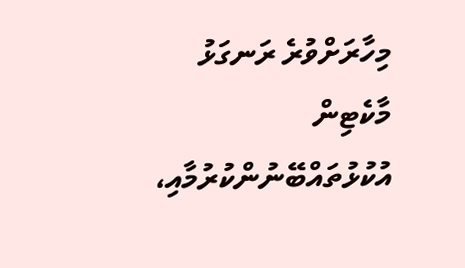މިހާރަށްވުރެ ރަނގަޅު މާކެޓިން އުކުޅުތައްބޭނުންކުރުމާއި،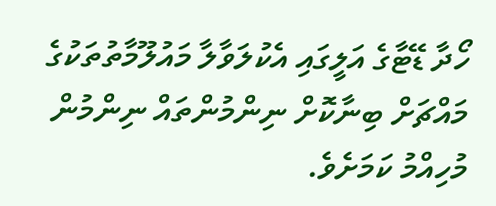ހޯދާ ޑޭޓާގެ އަލީގައި އެކުލަވާލާ މައުލޫމާތުތަކުގެ މައްޗަށް ބިނާކޮށް ނިންމުންތައް ނިންމުން މުހިއްމު ކަމަށެވެ.